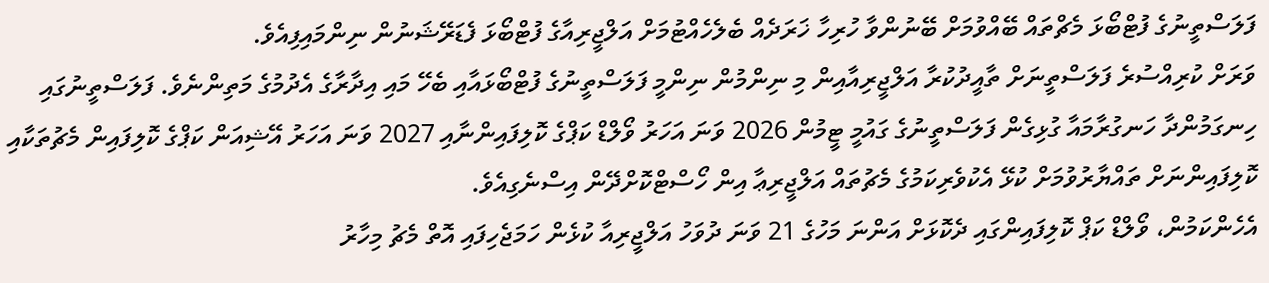ފަލަސްތީނުގެ ފުޓްބޯޅަ މެޗްތައް ބޭއްވުމަށް ބޭނުންވާ ހުރިހާ ޚަރަދެއް ބެލެހެއްޓުމަށް އަލްޖީރިއާގެ ފުޓްބޯޅަ ފެޑަރޭޝަނުން ނިންމައިފިއެވެ.
ވަރަށް ކުރިއްސުރެ ފަލަސްތީނަށް ތާއީދުކުރާ އަލްޖީރިއާއިން މި ނިންމުން ނިންމީ ފަލަސްތީނުގެ ފުޓްބޯޅައާއި ބެހޭ މައި އިދާރާގެ އެދުމުގެ މަތިންނެވެ. ފަލަސްތީނުގައި ހިނގަމުންދާ ހަނގުރާމައާ ގުޅިގެން ފަލަސްތީނުގެ ގައުމީ ޓީމުން 2026 ވަނަ އަހަރު ވޯލްޑް ކަޕްގެ ކޮލިފައިންނާއި 2027 ވަނަ އަހަރު އޭޝިއަން ކަޕްގެ ކޮލިފައިން މެޗުތަކާއި ކޮލިފައިންނަށް ތައްޔާރުވުމަށް ކުޅޭ އެކުވެރިކަމުގެ މެޗުތައް އަލްޖީރިޢާ އިން ހޯސްޓްކޮށްދޭން އިސްނެގިއެވެ.
އެހެންކަމުން، ވޯލްޑް ކަޕް ކޮލިފައިންގައި ދެކޮޅަށް އަންނަ މަހުގެ 21 ވަނަ ދުވަހު އަލްޖީރިއާ ކުޅެން ހަމަޖެހިފައި އޮތް މެޗު މިހާރު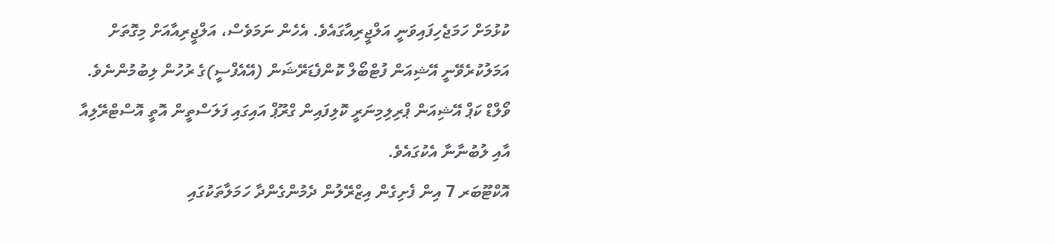ކުޅުމަށް ހަމަޖެހިފައިވަނީ އަލްޖީރިއާގައެވެ. އެހެން ނަމަވެސް، އަލްޖީރިއާއަށް މިގޮތަށް އަމަލުކުރެވޭނީ އޭޝިއަން ފުޓްބޯލް ކޮންފެޑަރޭޝަން (އޭއެފްސީ)ގެ ރުހުން ލިބުމުންނެވެ.
ވޯލްޑް ކަޕް އޭޝިއަން ޕްރިލިމިނަރީ ކޮލިފައިން ގްރޫޕް އައިގައި ފަލަސްތީން އޮތީ އޮސްޓްރޭލިއާ އާއި ލުބުނާނާ އެކުގައެވެ.
އޮކްޓޫބަރ 7 އިން ފެށިގެން އިޒްރޭލުން ދެމުންގެންދާ ހަމަލާތަކުގައި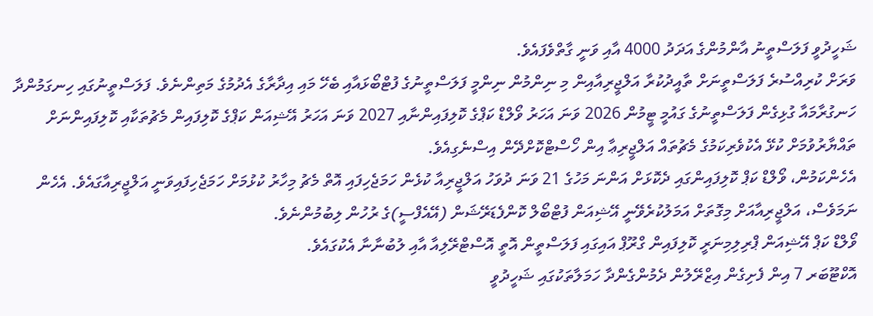ޝަހީދުވީ ފަލަސްތީނު އާންމުންގެ އަދަދު 4000 އާއި ވަނީ ގާތްވެފައެވެ.
ވަރަށް ކުރިއްސުރެ ފަލަސްތީނަށް ތާއީދުކުރާ އަލްޖީރިއާއިން މި ނިންމުން ނިންމީ ފަލަސްތީނުގެ ފުޓްބޯޅައާއި ބެހޭ މައި އިދާރާގެ އެދުމުގެ މަތިންނެވެ. ފަލަސްތީނުގައި ހިނގަމުންދާ ހަނގުރާމައާ ގުޅިގެން ފަލަސްތީނުގެ ގައުމީ ޓީމުން 2026 ވަނަ އަހަރު ވޯލްޑް ކަޕްގެ ކޮލިފައިންނާއި 2027 ވަނަ އަހަރު އޭޝިއަން ކަޕްގެ ކޮލިފައިން މެޗުތަކާއި ކޮލިފައިންނަށް ތައްޔާރުވުމަށް ކުޅޭ އެކުވެރިކަމުގެ މެޗުތައް އަލްޖީރިޢާ އިން ހޯސްޓްކޮށްދޭން އިސްނެގިއެވެ.
އެހެންކަމުން، ވޯލްޑް ކަޕް ކޮލިފައިންގައި ދެކޮޅަށް އަންނަ މަހުގެ 21 ވަނަ ދުވަހު އަލްޖީރިއާ ކުޅެން ހަމަޖެހިފައި އޮތް މެޗު މިހާރު ކުޅުމަށް ހަމަޖެހިފައިވަނީ އަލްޖީރިއާގައެވެ. އެހެން ނަމަވެސް، އަލްޖީރިއާއަށް މިގޮތަށް އަމަލުކުރެވޭނީ އޭޝިއަން ފުޓްބޯލް ކޮންފެޑަރޭޝަން (އޭއެފްސީ)ގެ ރުހުން ލިބުމުންނެވެ.
ވޯލްޑް ކަޕް އޭޝިއަން ޕްރިލިމިނަރީ ކޮލިފައިން ގްރޫޕް އައިގައި ފަލަސްތީން އޮތީ އޮސްޓްރޭލިއާ އާއި ލުބުނާނާ އެކުގައެވެ.
އޮކްޓޫބަރ 7 އިން ފެށިގެން އިޒްރޭލުން ދެމުންގެންދާ ހަމަލާތަކުގައި ޝަހީދުވީ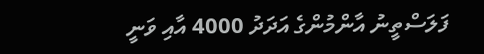ފަލަސްތީނު އާންމުންގެ އަދަދު 4000 އާއި ވަނީ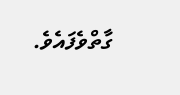ގާތްވެފައެވެ.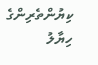ކިޔުންތެރިންގެ ހިޔާލު